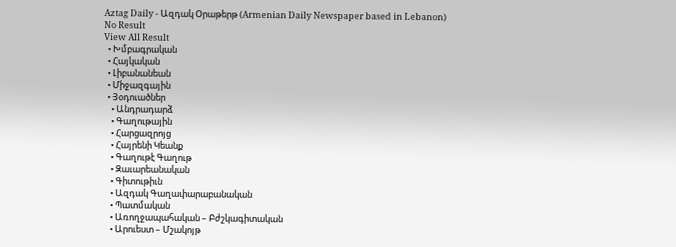Aztag Daily - Ազդակ Օրաթերթ (Armenian Daily Newspaper based in Lebanon)
No Result
View All Result
  • Խմբագրական
  • Հայկական
  • Լիբանանեան
  • Միջազգային
  • Յօդուածներ
    • Անդրադարձ
    • Գաղութային
    • Հարցազրոյց
    • Հայրենի Կեանք
    • Գաղութէ Գաղութ
    • Զաւարեանական
    • Գիտութիւն
    • Ազդակ Գաղափարաբանական
    • Պատմական
    • Առողջապահական – Բժշկագիտական
    • Արուեստ – Մշակոյթ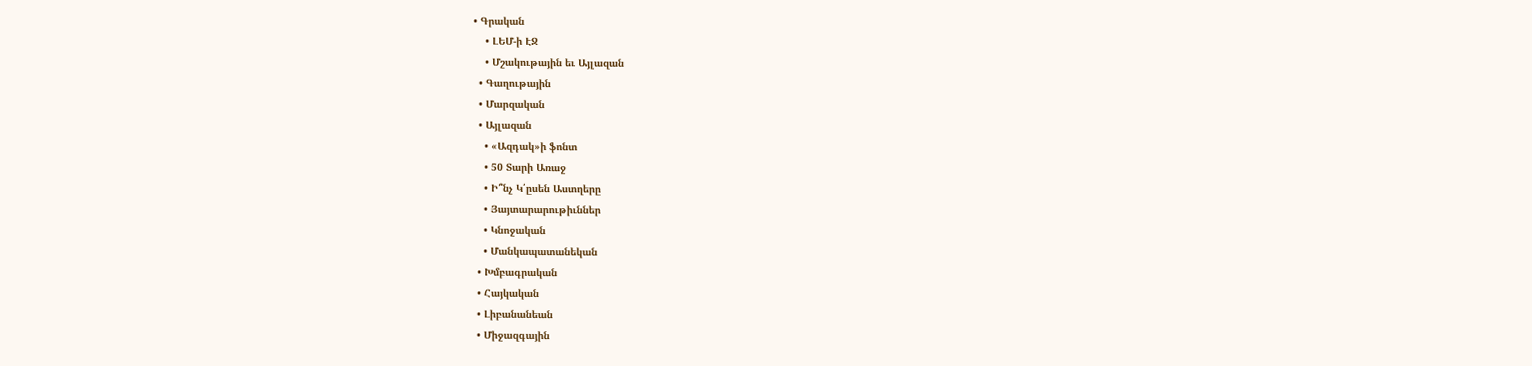• Գրական
    • ԼԵՄ-ի ԷՋ
    • Մշակութային եւ Այլազան
  • Գաղութային
  • Մարզական
  • Այլազան
    • «Ազդակ»ի ֆոնտ
    • 50 Տարի Առաջ
    • Ի՞նչ Կ՛ըսեն Աստղերը
    • Յայտարարութիւններ
    • Կնոջական
    • Մանկապատանեկան
  • Խմբագրական
  • Հայկական
  • Լիբանանեան
  • Միջազգային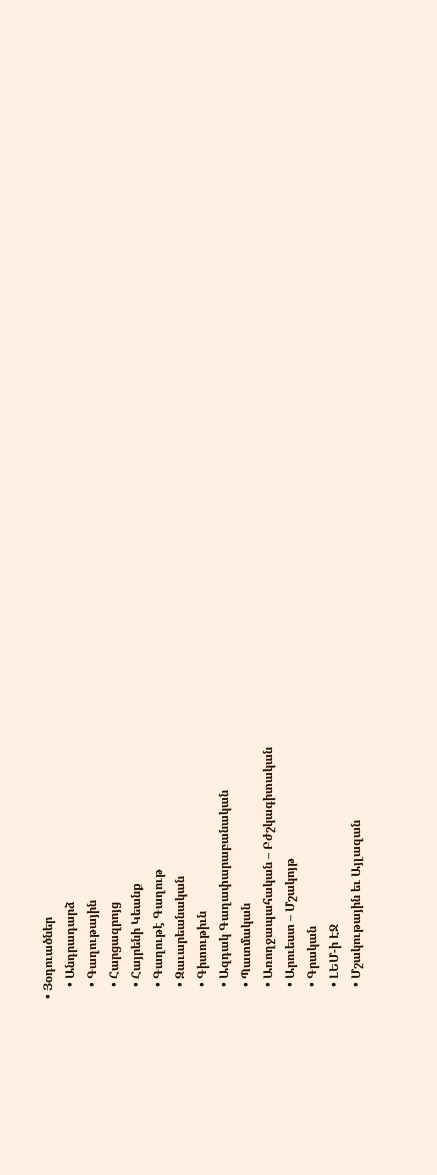• Յօդուածներ
    • Անդրադարձ
    • Գաղութային
    • Հարցազրոյց
    • Հայրենի Կեանք
    • Գաղութէ Գաղութ
    • Զաւարեանական
    • Գիտութիւն
    • Ազդակ Գաղափարաբանական
    • Պատմական
    • Առողջապահական – Բժշկագիտական
    • Արուեստ – Մշակոյթ
    • Գրական
    • ԼԵՄ-ի ԷՋ
    • Մշակութային եւ Այլազան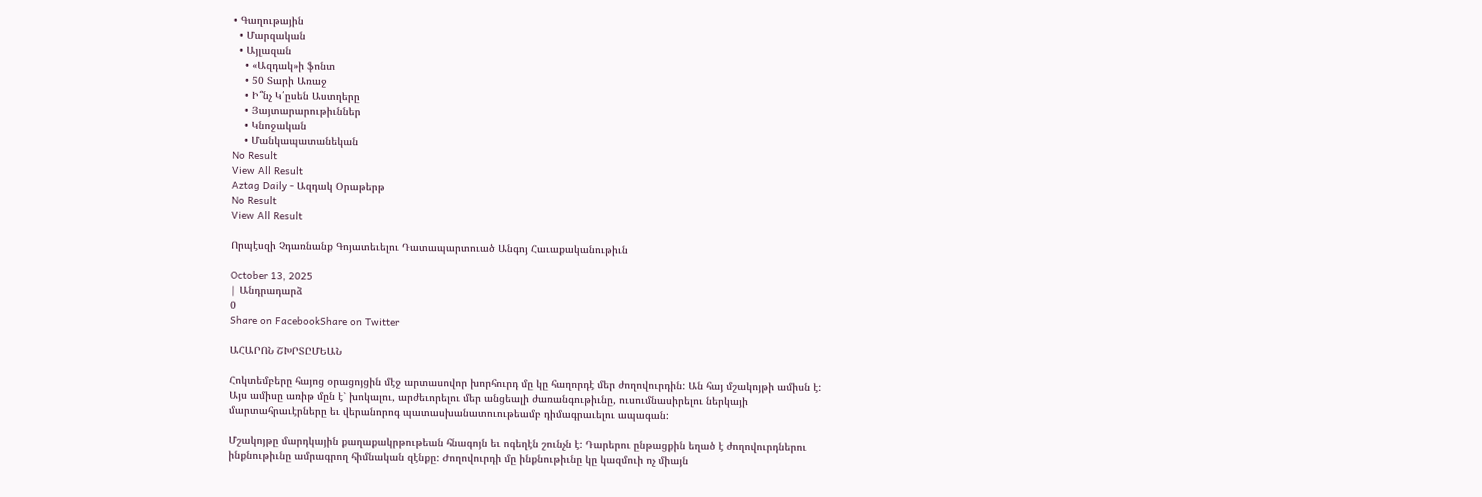• Գաղութային
  • Մարզական
  • Այլազան
    • «Ազդակ»ի ֆոնտ
    • 50 Տարի Առաջ
    • Ի՞նչ Կ՛ըսեն Աստղերը
    • Յայտարարութիւններ
    • Կնոջական
    • Մանկապատանեկան
No Result
View All Result
Aztag Daily - Ազդակ Օրաթերթ
No Result
View All Result

Որպէսզի Չդառնանք Գոյատեւելու Դատապարտուած Անգոյ Հաւաքականութիւն

October 13, 2025
| Անդրադարձ
0
Share on FacebookShare on Twitter

ԱՀԱՐՈՆ ՇԽՐՏԸՄԵԱՆ

Հոկտեմբերը հայոց օրացոյցին մէջ արտասովոր խորհուրդ մը կը հաղորդէ մեր ժողովուրդին: Ան հայ մշակոյթի ամիսն է: Այս ամիսը առիթ մըն է` խոկալու, արժեւորելու մեր անցեալի ժառանգութիւնը, ուսումնասիրելու ներկայի մարտահրաւէրները եւ վերանորոգ պատասխանատուութեամբ դիմագրաւելու ապագան:

Մշակոյթը մարդկային քաղաքակրթութեան հնագոյն եւ ոգեղէն շունչն է: Դարերու ընթացքին եղած է ժողովուրդներու ինքնութիւնը ամրագրող հիմնական զէնքը: Ժողովուրդի մը ինքնութիւնը կը կազմուի ոչ միայն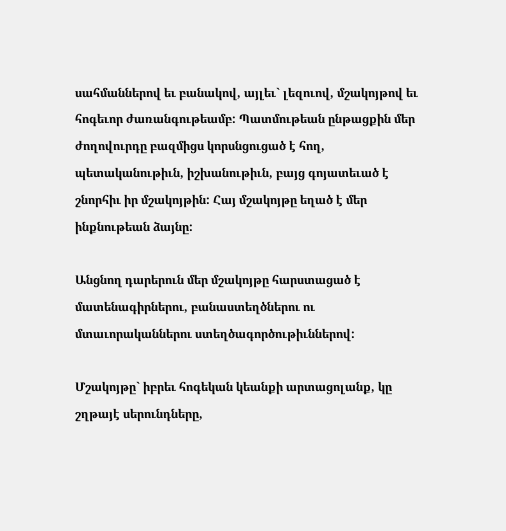սահմաններով եւ բանակով, այլեւ` լեզուով, մշակոյթով եւ հոգեւոր ժառանգութեամբ: Պատմութեան ընթացքին մեր ժողովուրդը բազմիցս կորսնցուցած է հող, պետականութիւն, իշխանութիւն, բայց գոյատեւած է շնորհիւ իր մշակոյթին: Հայ մշակոյթը եղած է մեր ինքնութեան ձայնը:

Անցնող դարերուն մեր մշակոյթը հարստացած է մատենագիրներու, բանաստեղծներու ու մտաւորականներու ստեղծագործութիւններով:

Մշակոյթը` իբրեւ հոգեկան կեանքի արտացոլանք, կը շղթայէ սերունդները,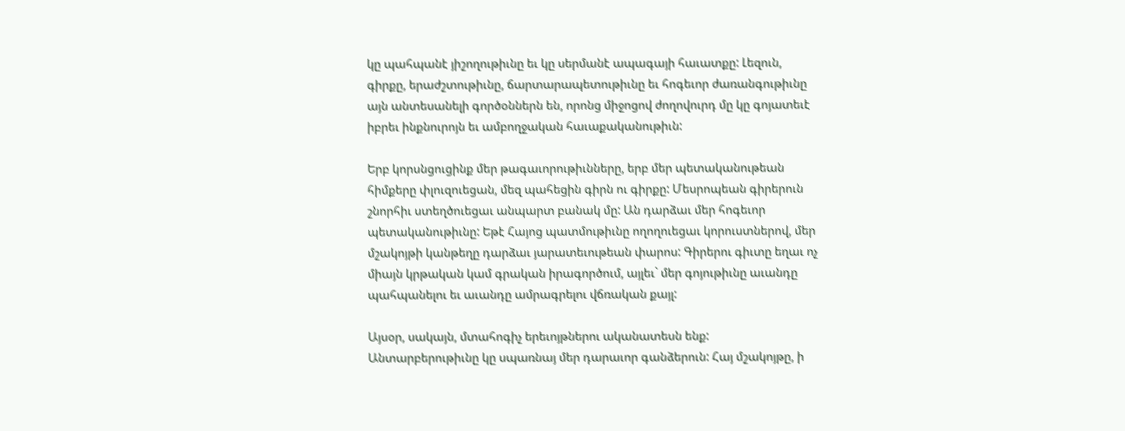կը պահպանէ յիշողութիւնը եւ կը սերմանէ ապագայի հաւատքը: Լեզուն, գիրքը, երաժշտութիւնը, ճարտարապետութիւնը եւ հոգեւոր ժառանգութիւնը այն անտեսանելի գործօններն են, որոնց միջոցով ժողովուրդ մը կը գոյատեւէ իբրեւ ինքնուրոյն եւ ամբողջական հաւաքականութիւն:

Երբ կորսնցուցինք մեր թագաւորութիւնները, երբ մեր պետականութեան հիմքերը փլուզուեցան, մեզ պահեցին գիրն ու գիրքը: Մեսրոպեան գիրերուն շնորհիւ ստեղծուեցաւ անպարտ բանակ մը: Ան դարձաւ մեր հոգեւոր պետականութիւնը: Եթէ Հայոց պատմութիւնը ողողուեցաւ կորուստներով, մեր մշակոյթի կանթեղը դարձաւ յարատեւութեան փարոս: Գիրերու գիւտը եղաւ ոչ միայն կրթական կամ գրական իրագործում, այլեւ` մեր գոյութիւնը աւանդը պահպանելու եւ աւանդը ամրագրելու վճռական քայլ:

Այսօր, սակայն, մտահոգիչ երեւոյթներու ականատեսն ենք: Անտարբերութիւնը կը սպառնայ մեր դարաւոր գանձերուն: Հայ մշակոյթը, ի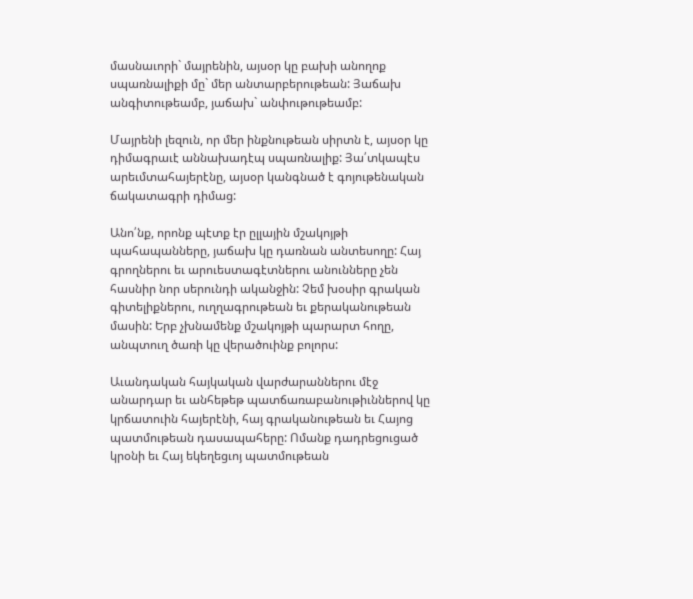մասնաւորի` մայրենին, այսօր կը բախի անողոք սպառնալիքի մը` մեր անտարբերութեան: Յաճախ անգիտութեամբ, յաճախ` անփութութեամբ:

Մայրենի լեզուն, որ մեր ինքնութեան սիրտն է, այսօր կը դիմագրաւէ աննախադէպ սպառնալիք: Յա՛տկապէս արեւմտահայերէնը, այսօր կանգնած է գոյութենական ճակատագրի դիմաց:

Անո՛նք, որոնք պէտք էր ըլլային մշակոյթի պահապանները, յաճախ կը դառնան անտեսողը: Հայ գրողներու եւ արուեստագէտներու անունները չեն հասնիր նոր սերունդի ականջին: Չեմ խօսիր գրական գիտելիքներու, ուղղագրութեան եւ քերականութեան մասին: Երբ չխնամենք մշակոյթի պարարտ հողը, անպտուղ ծառի կը վերածուինք բոլորս:

Աւանդական հայկական վարժարաններու մէջ անարդար եւ անհեթեթ պատճառաբանութիւններով կը կրճատուին հայերէնի, հայ գրականութեան եւ Հայոց պատմութեան դասապահերը: Ոմանք դադրեցուցած կրօնի եւ Հայ եկեղեցւոյ պատմութեան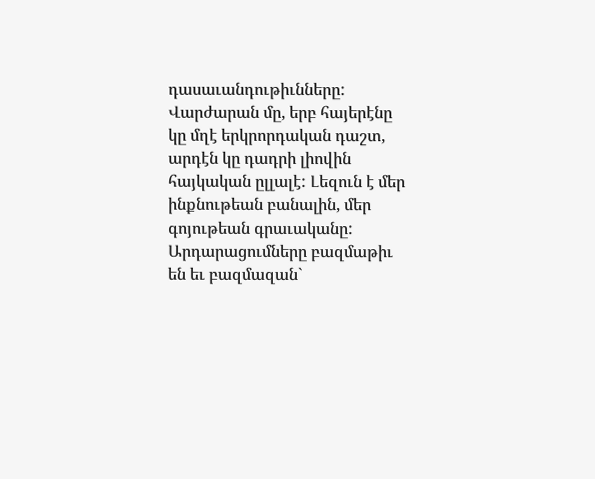դասաւանդութիւնները: Վարժարան մը, երբ հայերէնը կը մղէ երկրորդական դաշտ, արդէն կը դադրի լիովին հայկական ըլլալէ: Լեզուն է մեր ինքնութեան բանալին, մեր գոյութեան գրաւականը: Արդարացումները բազմաթիւ են եւ բազմազան`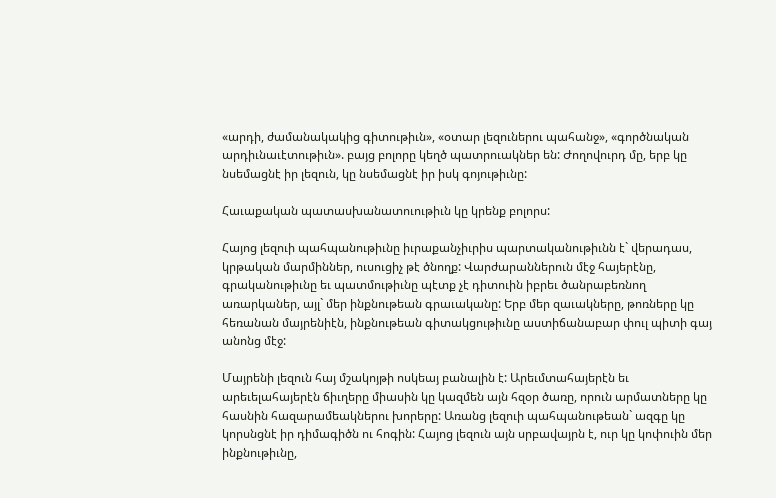«արդի, ժամանակակից գիտութիւն», «օտար լեզուներու պահանջ», «գործնական արդիւնաւէտութիւն». բայց բոլորը կեղծ պատրուակներ են: Ժողովուրդ մը, երբ կը նսեմացնէ իր լեզուն, կը նսեմացնէ իր իսկ գոյութիւնը:

Հաւաքական պատասխանատուութիւն կը կրենք բոլորս:

Հայոց լեզուի պահպանութիւնը իւրաքանչիւրիս պարտականութիւնն է` վերադաս, կրթական մարմիններ, ուսուցիչ թէ ծնողք: Վարժարաններուն մէջ հայերէնը, գրականութիւնը եւ պատմութիւնը պէտք չէ դիտուին իբրեւ ծանրաբեռնող առարկաներ, այլ` մեր ինքնութեան գրաւականը: Երբ մեր զաւակները, թոռները կը հեռանան մայրենիէն, ինքնութեան գիտակցութիւնը աստիճանաբար փուլ պիտի գայ անոնց մէջ:

Մայրենի լեզուն հայ մշակոյթի ոսկեայ բանալին է: Արեւմտահայերէն եւ արեւելահայերէն ճիւղերը միասին կը կազմեն այն հզօր ծառը, որուն արմատները կը հասնին հազարամեակներու խորերը: Առանց լեզուի պահպանութեան` ազգը կը կորսնցնէ իր դիմագիծն ու հոգին: Հայոց լեզուն այն սրբավայրն է, ուր կը կոփուին մեր ինքնութիւնը,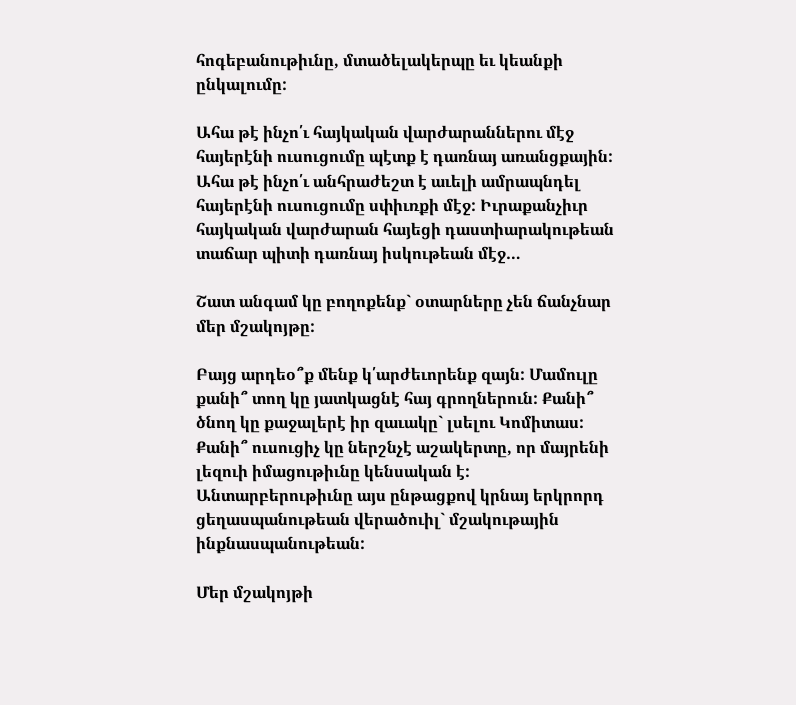հոգեբանութիւնը, մտածելակերպը եւ կեանքի ընկալումը:

Ահա թէ ինչո՛ւ հայկական վարժարաններու մէջ հայերէնի ուսուցումը պէտք է դառնայ առանցքային: Ահա թէ ինչո՛ւ անհրաժեշտ է աւելի ամրապնդել հայերէնի ուսուցումը սփիւռքի մէջ: Իւրաքանչիւր հայկական վարժարան հայեցի դաստիարակութեան տաճար պիտի դառնայ իսկութեան մէջ…

Շատ անգամ կը բողոքենք` օտարները չեն ճանչնար մեր մշակոյթը:

Բայց արդեօ՞ք մենք կ՛արժեւորենք զայն: Մամուլը քանի՞ տող կը յատկացնէ հայ գրողներուն: Քանի՞ ծնող կը քաջալերէ իր զաւակը` լսելու Կոմիտաս: Քանի՞ ուսուցիչ կը ներշնչէ աշակերտը, որ մայրենի լեզուի իմացութիւնը կենսական է: Անտարբերութիւնը այս ընթացքով կրնայ երկրորդ ցեղասպանութեան վերածուիլ` մշակութային ինքնասպանութեան:

Մեր մշակոյթի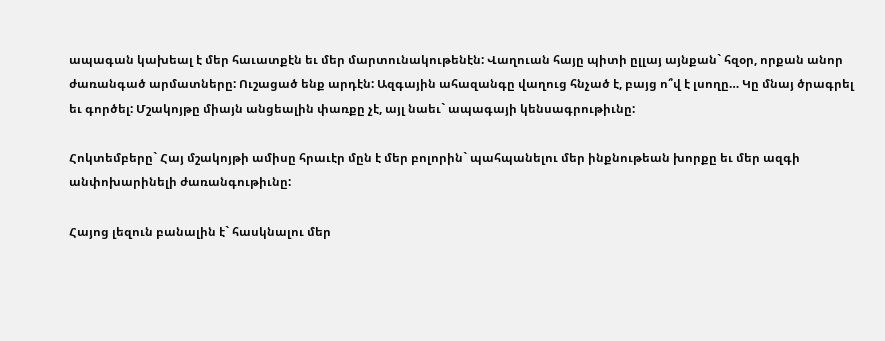ապագան կախեալ է մեր հաւատքէն եւ մեր մարտունակութենէն: Վաղուան հայը պիտի ըլլայ այնքան` հզօր, որքան անոր ժառանգած արմատները: Ուշացած ենք արդէն: Ազգային ահազանգը վաղուց հնչած է, բայց ո՞վ է լսողը… Կը մնայ ծրագրել եւ գործել: Մշակոյթը միայն անցեալին փառքը չէ, այլ նաեւ` ապագայի կենսագրութիւնը:

Հոկտեմբերը` Հայ մշակոյթի ամիսը հրաւէր մըն է մեր բոլորին` պահպանելու մեր ինքնութեան խորքը եւ մեր ազգի անփոխարինելի ժառանգութիւնը:

Հայոց լեզուն բանալին է` հասկնալու մեր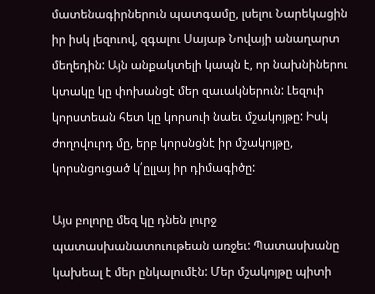մատենագիրներուն պատգամը, լսելու Նարեկացին իր իսկ լեզուով, զգալու Սայաթ Նովայի անաղարտ մեղեդին: Այն անքակտելի կապն է, որ նախնիներու կտակը կը փոխանցէ մեր զաւակներուն: Լեզուի կորստեան հետ կը կորսուի նաեւ մշակոյթը: Իսկ ժողովուրդ մը, երբ կորսնցնէ իր մշակոյթը, կորսնցուցած կ՛ըլլայ իր դիմագիծը:

Այս բոլորը մեզ կը դնեն լուրջ պատասխանատուութեան առջեւ: Պատասխանը կախեալ է մեր ընկալումէն: Մեր մշակոյթը պիտի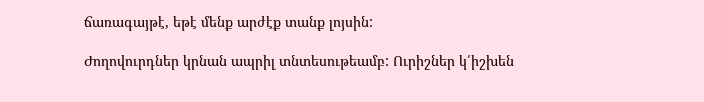ճառագայթէ, եթէ մենք արժէք տանք լոյսին:

Ժողովուրդներ կրնան ապրիլ տնտեսութեամբ: Ուրիշներ կ՛իշխեն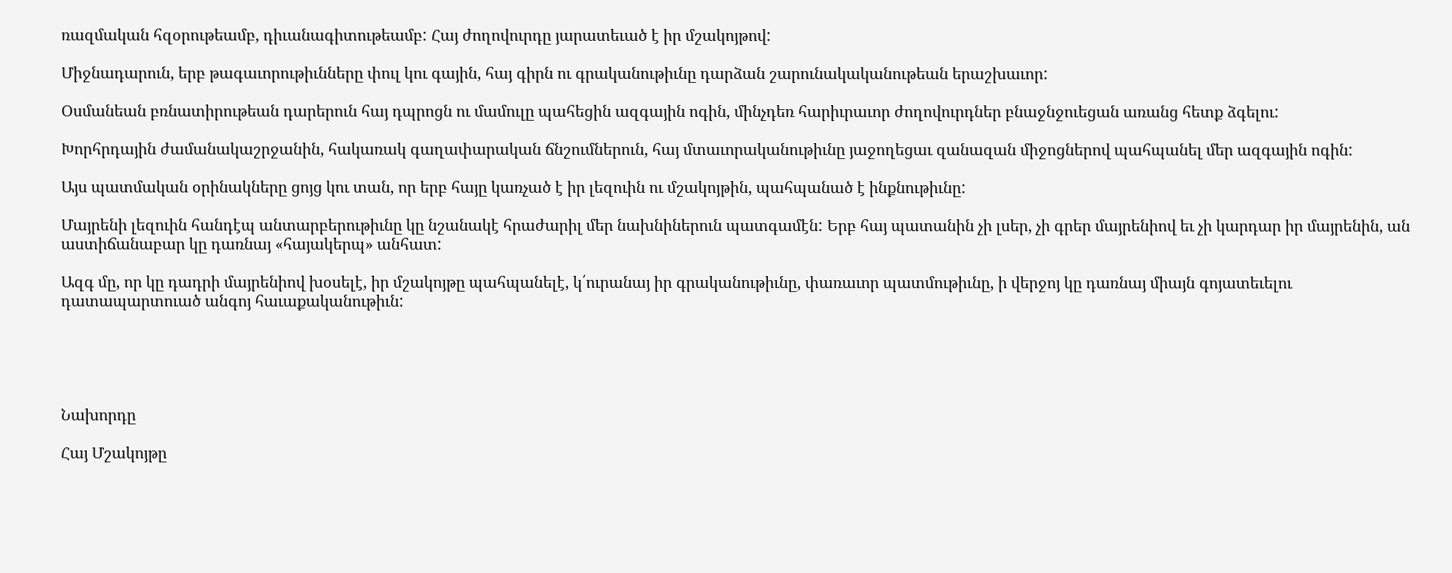ռազմական հզօրութեամբ, դիւանագիտութեամբ: Հայ ժողովուրդը յարատեւած է իր մշակոյթով:

Միջնադարուն, երբ թագաւորութիւնները փուլ կու գային, հայ գիրն ու գրականութիւնը դարձան շարունակականութեան երաշխաւոր:

Օսմանեան բռնատիրութեան դարերուն հայ դպրոցն ու մամուլը պահեցին ազգային ոգին, մինչդեռ հարիւրաւոր ժողովուրդներ բնաջնջուեցան առանց հետք ձգելու:

Խորհրդային ժամանակաշրջանին, հակառակ գաղափարական ճնշումներուն, հայ մտաւորականութիւնը յաջողեցաւ զանազան միջոցներով պահպանել մեր ազգային ոգին:

Այս պատմական օրինակները ցոյց կու տան, որ երբ հայը կառչած է իր լեզուին ու մշակոյթին, պահպանած է ինքնութիւնը:

Մայրենի լեզուին հանդէպ անտարբերութիւնը կը նշանակէ հրաժարիլ մեր նախնիներուն պատգամէն: Երբ հայ պատանին չի լսեր, չի գրեր մայրենիով եւ չի կարդար իր մայրենին, ան աստիճանաբար կը դառնայ «հայակերպ» անհատ:

Ազգ մը, որ կը դադրի մայրենիով խօսելէ, իր մշակոյթը պահպանելէ, կ՛ուրանայ իր գրականութիւնը, փառաւոր պատմութիւնը, ի վերջոյ կը դառնայ միայն գոյատեւելու դատապարտուած անգոյ հաւաքականութիւն:





Նախորդը

Հայ Մշակոյթը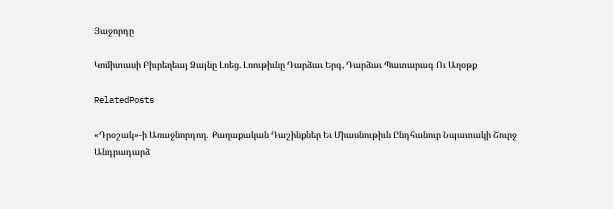Յաջորդը

Կոմիտասի Բիւրեղեայ Ձայնը Լռեց. Լռութիւնը Դարձաւ Երգ, Դարձաւ Պատարագ Ու Աղօթք

RelatedPosts

«Դրօշակ»-ի Առաջնորդող.  Քաղաքական Դաշինքներ Եւ Միասնութիւն Ընդհանուր Նպատակի Շուրջ
Անդրադարձ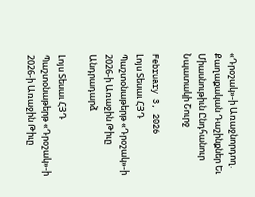«Դրօշակ»-ի Առաջնորդող. Քաղաքական Դաշինքներ Եւ Միասնութիւն Ընդհանուր Նպատակի Շուրջ

February 3, 2026
Լոյս Տեսաւ ՀՅԴ Պաշտօնաթերթ «Դրօշակ»-ի 2026-ի Առաջին Թիւը
Անդրադարձ

Լոյս Տեսաւ ՀՅԴ Պաշտօնաթերթ «Դրօշակ»-ի 2026-ի Առաջին Թիւը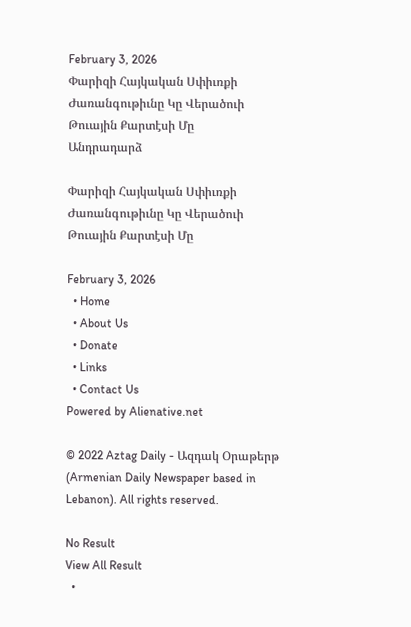February 3, 2026
Փարիզի Հայկական Սփիւռքի Ժառանգութիւնը Կը Վերածուի Թուային Քարտէսի Մը
Անդրադարձ

Փարիզի Հայկական Սփիւռքի Ժառանգութիւնը Կը Վերածուի Թուային Քարտէսի Մը

February 3, 2026
  • Home
  • About Us
  • Donate
  • Links
  • Contact Us
Powered by Alienative.net

© 2022 Aztag Daily - Ազդակ Օրաթերթ (Armenian Daily Newspaper based in Lebanon). All rights reserved.

No Result
View All Result
  •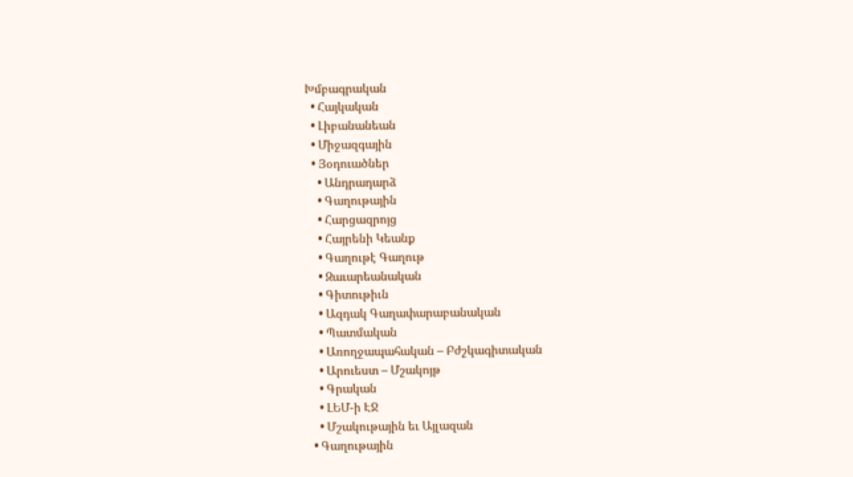Խմբագրական
  • Հայկական
  • Լիբանանեան
  • Միջազգային
  • Յօդուածներ
    • Անդրադարձ
    • Գաղութային
    • Հարցազրոյց
    • Հայրենի Կեանք
    • Գաղութէ Գաղութ
    • Զաւարեանական
    • Գիտութիւն
    • Ազդակ Գաղափարաբանական
    • Պատմական
    • Առողջապահական – Բժշկագիտական
    • Արուեստ – Մշակոյթ
    • Գրական
    • ԼԵՄ-ի ԷՋ
    • Մշակութային եւ Այլազան
  • Գաղութային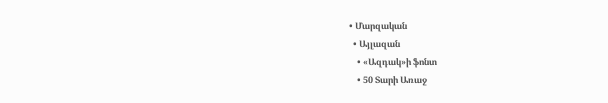• Մարզական
  • Այլազան
    • «Ազդակ»ի ֆոնտ
    • 50 Տարի Առաջ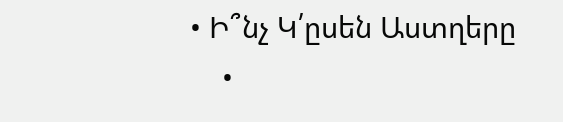• Ի՞նչ Կ՛ըսեն Աստղերը
    •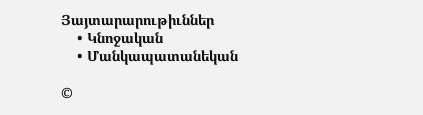Յայտարարութիւններ
    • Կնոջական
    • Մանկապատանեկան

©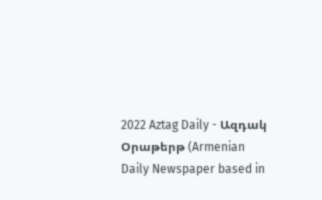2022 Aztag Daily - Ազդակ Օրաթերթ (Armenian Daily Newspaper based in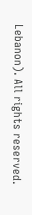Lebanon). All rights reserved.